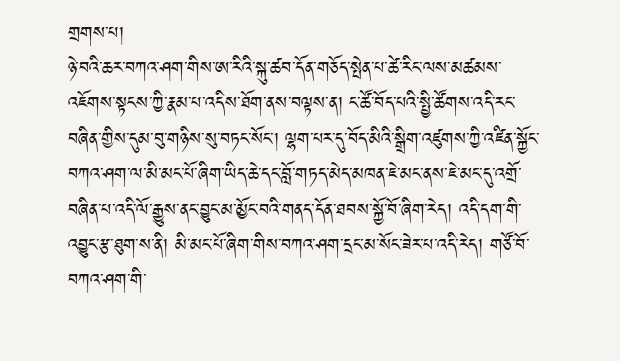གྲགས་པ།
ཉེ་བའི་ཆར་བཀའ་ཤག་གིས་ཨ་རིའི་སྐུ་ཚབ་དོན་གཅོད་སྤེན་པ་ཚེ་རིང་ལས་མཚམས་འཇོགས་སྟངས་ཀྱི་རྣམ་པ་འདིས་ཐོག་ནས་བལྟས་ན། ང་ཚོ་བོད་པའི་སྤྱི་ཚོགས་འདི་རང་བཞིན་གྱིས་དུམ་བུ་གཉིས་སུ་བཏང་སོང་། ལྷག་པར་དུ་བོད་མིའི་སྒྲིག་འཛུགས་ཀྱི་འཛིན་སྐྱོང་བཀའ་ཤག་ལ་མི་མང་པོ་ཞིག་ཡིད་ཆེ་དང་བློ་གཏད་མེད་མཁན་ཇེ་མང་ནས་ཇེ་མང་དུ་འགྲོ་བཞིན་པ་འདི་ལོ་རྒྱུས་ནང་བྱུང་མ་མྱོང་བའི་གནད་དོན་ཐབས་སྐྱོ་བོ་ཞིག་རེད། འདི་དག་གི་འབྱུང་རྩ་ཐུག་ས་ནི། མི་མང་པོ་ཞིག་གིས་བཀའ་ཤག་དྲང་མ་སོང་ཟེར་པ་འདི་རེད། གཙོ་བོ་བཀའ་ཤག་གི་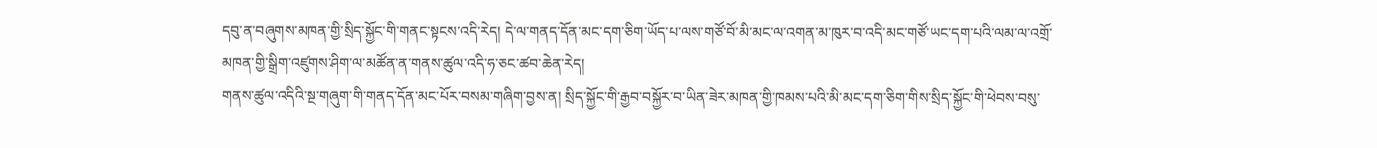དབུ་ན་བཞུགས་མཁན་གྱི་སྲིད་སྐྱོང་གི་གནང་སྟངས་འདི་རེད། དེ་ལ་གནད་དོན་མང་དག་ཅིག་ཡོད་པ་ལས་གཙོ་བོ་མི་མང་ལ་འགན་མ་ཁུར་བ་འདི་མང་གཙོ་ཡང་དག་པའི་ལམ་ལ་འགྲོ་མཁན་གྱི་སྒྲིག་འཛུགས་ཤིག་ལ་མཚོན་ན་གནས་ཚུལ་འདི་ཧ་ཅང་ཚབ་ཆེན་རེད།
གནས་ཚུལ་འདིའི་སྔ་གཞུག་གི་གནད་དོན་མང་པོར་བསམ་གཞིག་བྱས་ན། སྲིད་སྐྱོང་གི་རྒྱབ་བསྐྱོར་བ་ཡིན་ཟེར་མཁན་གྱི་ཁམས་པའི་མི་མང་དག་ཅིག་གིས་སྲིད་སྐྱོང་གི་ཕེབས་བསུ་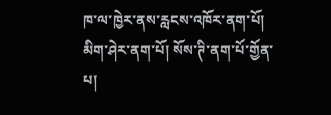ཁ་ལ་ཁྱེར་ནས་རླངས་འཁོར་ནག་པོ། མིག་ཤེར་ནག་པོ། སོས་ཊི་ནག་པོ་གྱོན་པ།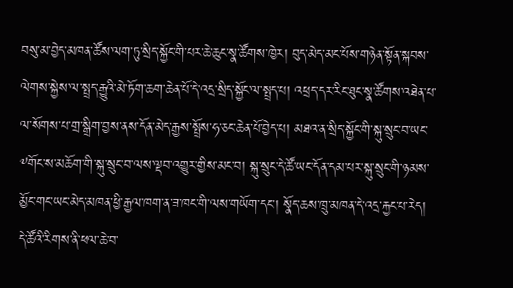བསུ་མ་བྱེད་མཁན་ཚོས་ལག་ཏུ་སྲིད་སྐྱོང་གི་པར་ཆེ་ཆུང་སྣ་ཚོགས་ཁྱེར། བུད་མེད་མང་པོས་གཉེན་སྟོན་སྐབས་ལེགས་སྐྱེས་ལ་སྤྲད་རྒྱུའི་མེ་ཏོག་ཆག་ཆེན་པོ་དེ་འདྲ་སྲིད་སྐྱོང་ལ་སྤྲད་པ། འཕྲད་དར་རིང་ཐུང་སྣ་ཚོགས་འཐེན་པ་ལ་སོགས་པ་གྲ་སྒྲིག་བྱས་ནས་དོན་མེད་རྒྱས་སྤྲོས་ཧ་ཅང་ཆེན་པོ་བྱེད་པ། མཐའ་ན་སྲིད་སྐྱོང་གི་སྐུ་སྲུང་བ་ཡང་༸གོང་ས་མཆོག་གི་སྐུ་སྲུང་བ་ལས་ལྡབ་འགྱུར་གྱིས་མང་བ། སྐུ་སྲུང་དེ་ཚོ་ཡང་དོན་དམ་པར་སྐུ་སྲུང་གི་ཉམས་མྱོང་གང་ཡང་མེད་མཁན་ཕྱི་རྒྱལ་ཁག་ན་ཟ་ཁང་གི་ལས་གཡོག་དང་། སྣོད་ཆས་ཁྲུ་མཁན་དེ་འདྲ་རྐྱང་པ་རེད། དེ་ཚོའི་རིགས་ནི་ཕལ་ཆེ་བ་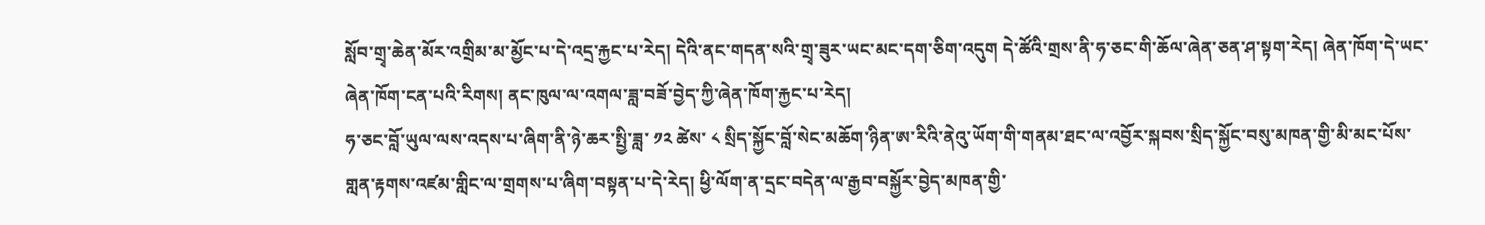སློབ་གྲྭ་ཆེན་མོར་འགྲིམ་མ་མྱོང་པ་དེ་འདྲ་རྐྱང་པ་རེད། དེའི་ནང་གདན་སའི་གྲྭ་ཟུར་ཡང་མང་དག་ཅིག་འདུག དེ་ཚོའི་གྲས་ནི་ཧ་ཅང་གི་ཆོལ་ཞེན་ཅན་ཤ་སྟག་རེད། ཞེན་ཁོག་དེ་ཡང་ཞེན་ཁོག་ངན་པའི་རིགས། ནང་ཁུལ་ལ་འགལ་ཟླ་བཟོ་བྱེད་ཀྱི་ཞེན་ཁོག་རྐྱང་པ་རེད།
ཧ་ཅང་བློ་ཡུལ་ལས་འདས་པ་ཞིག་ནི་ཉེ་ཆར་སྤྱི་ཟླ་ ༡༢ ཚེས་ ༨ སྲིད་སྐྱོང་བློ་སེང་མཆོག་ཉིན་ཨ་རིའི་ནེའུ་ཡོག་གི་གནམ་ཐང་ལ་འབྱོར་སྐབས་སྲིད་སྐྱོང་བསུ་མཁན་གྱི་མི་མང་པོས་གླན་རྟགས་འཛམ་གླིང་ལ་གྲགས་པ་ཞིག་བསྟན་པ་དེ་རེད། ཕྱི་ལོག་ན་དྲང་བདེན་ལ་རྒྱབ་བསྐྱོར་བྱེད་མཁན་གྱི་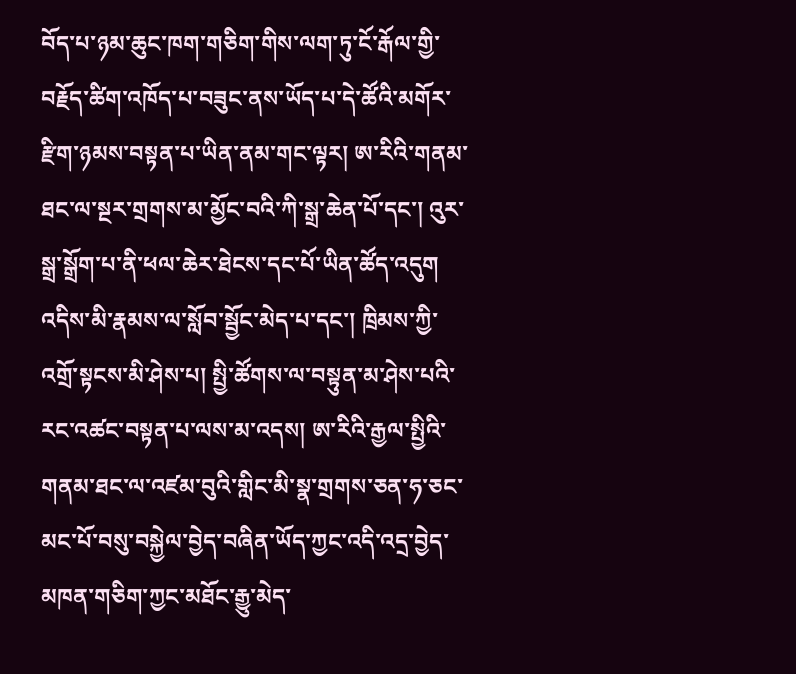བོད་པ་ཉམ་ཆུང་ཁག་གཅིག་གིས་ལག་ཏུ་ངོ་རྒོལ་གྱི་བརྗོད་ཚིག་འཁོད་པ་བཟུང་ནས་ཡོད་པ་དེ་ཚོའི་མགོར་རྫིག་ཉམས་བསྟན་པ་ཡིན་ནམ་གང་ལྟར། ཨ་རིའི་གནམ་ཐང་ལ་སྔར་གྲགས་མ་མྱོང་བའི་ཀི་སྒྲ་ཆེན་པོ་དང་། འུར་སྒྲ་སྒྲོག་པ་ནི་ཕལ་ཆེར་ཐེངས་དང་པོ་ཡིན་ཚོད་འདུག འདིས་མི་རྣམས་ལ་སློབ་སྦྱོང་མེད་པ་དང་། ཁྲིམས་ཀྱི་འགྲོ་སྟངས་མི་ཤེས་པ། སྤྱི་ཚོགས་ལ་བསྟུན་མ་ཤེས་པའི་རང་འཚང་བསྟན་པ་ལས་མ་འདས། ཨ་རིའི་རྒྱལ་སྤྱིའི་གནམ་ཐང་ལ་འཛམ་བུའི་གླིང་མི་སྣ་གྲགས་ཅན་ཧ་ཅང་མང་པོ་བསུ་བསྐྱེལ་བྱེད་བཞིན་ཡོད་ཀྱང་འདི་འདྲ་བྱེད་མཁན་གཅིག་ཀྱང་མཐོང་རྒྱུ་མེད་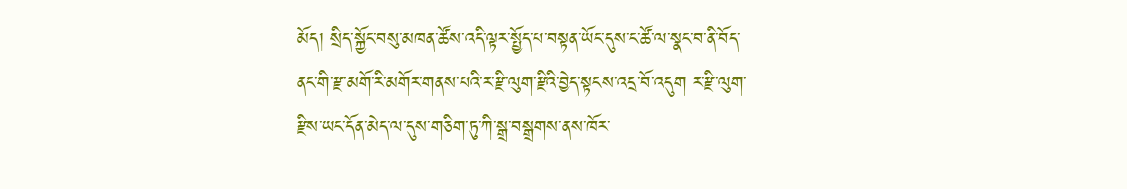མོད། སྲིད་སྐྱོང་བསུ་མཁན་ཚོས་འདི་ལྟར་སྤྱོད་པ་བསྟན་ཡོང་དུས་ང་ཚོ་ལ་སྣང་བ་ནི་བོད་ནང་གི་རྫ་མགོ་རི་མགོར་གནས་པའི་ར་རྫི་ལུག་རྫིའི་བྱེད་སྟངས་འདྲ་བོ་འདུག ར་རྫི་ལུག་རྫིས་ཡང་དོན་མེད་ལ་དུས་གཅིག་ཏུ་ཀི་སྒྲ་བསྒྲགས་ནས་ཁོར་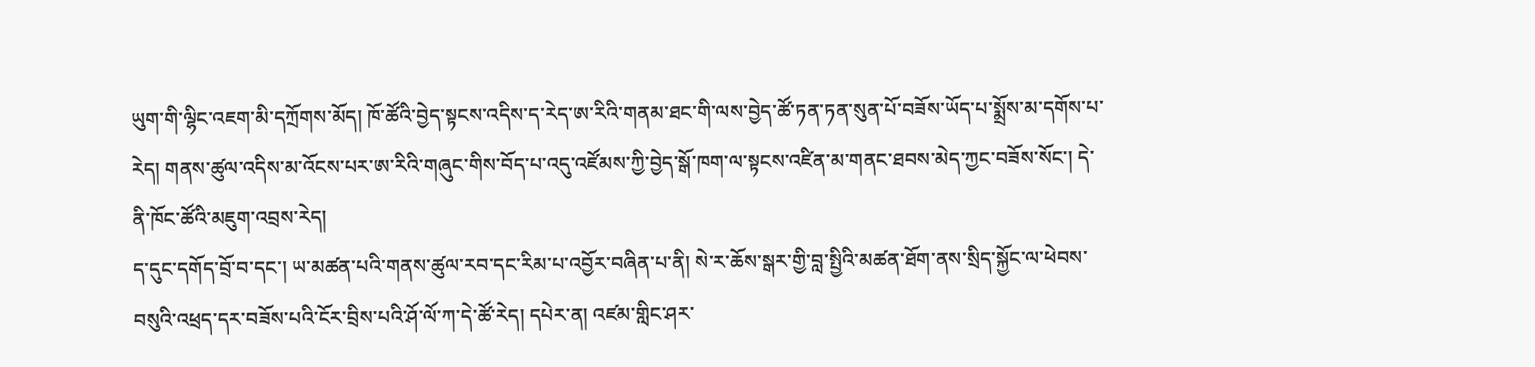ཡུག་གི་ལྷིང་འཇག་མི་དཀྲོགས་མོད། ཁོ་ཚོའི་བྱེད་སྟངས་འདིས་ད་རེད་ཨ་རིའི་གནམ་ཐང་གི་ལས་བྱེད་ཚོ་ཏན་ཏན་སུན་པོ་བཟོས་ཡོད་པ་སྨྲོས་མ་དགོས་པ་རེད། གནས་ཚུལ་འདིས་མ་འོངས་པར་ཨ་རིའི་གཞུང་གིས་བོད་པ་འདུ་འཛོམས་ཀྱི་བྱེད་སྒོ་ཁག་ལ་སྟངས་འཛིན་མ་གནང་ཐབས་མེད་ཀྱང་བཟོས་སོང་། དེ་ནི་ཁོང་ཚོའི་མཇུག་འབྲས་རེད།
ད་དུང་དགོད་བྲོ་བ་དང་། ཡ་མཚན་པའི་གནས་ཚུལ་རབ་དང་རིམ་པ་འབྱོར་བཞིན་པ་ནི། སེ་ར་ཆོས་སྒར་གྱི་བླ་སྤྱིའི་མཚན་ཐོག་ནས་སྲིད་སྐྱོང་ལ་ཕེབས་བསུའི་འཕྲད་དར་བཟོས་པའི་ངོར་བྲིས་པའི་ཤོ་ལོ་ཀ་དེ་ཚོ་རེད། དཔེར་ན། འཛམ་གླིང་ཤར་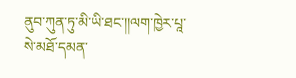ནུབ་ཀུན་ཏུ་མི་ཡི་ཐང་།།ལག་ཁྱེར་པཱ་སེ་མཐོ་དམན་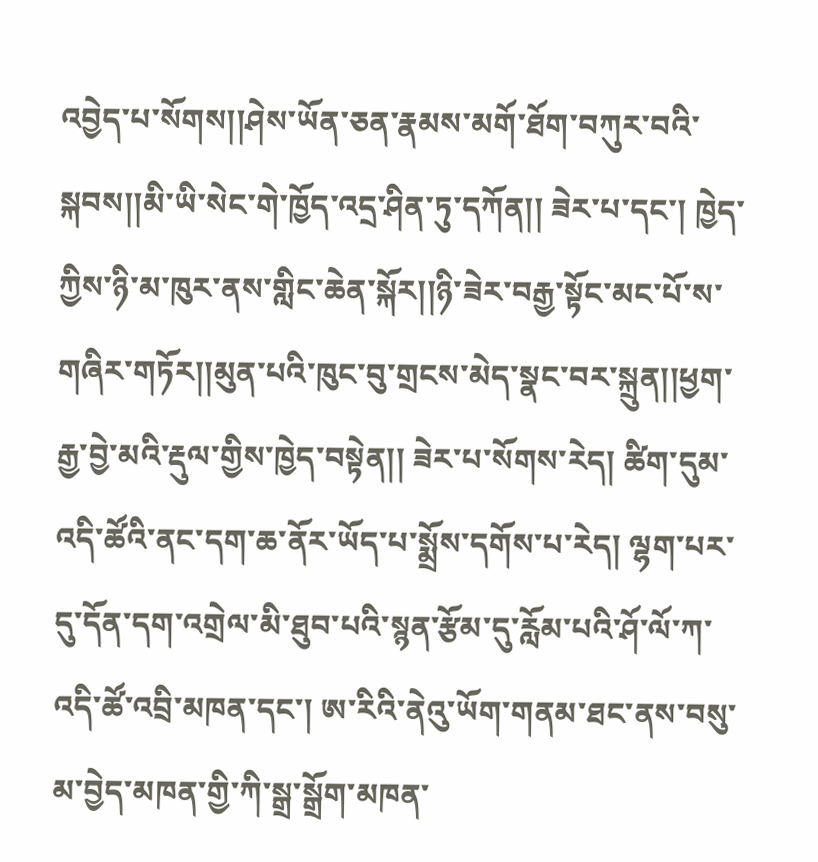འབྱེད་པ་སོགས།།ཤེས་ཡོན་ཅན་རྣམས་མགོ་ཐོག་བཀུར་བའི་སྐབས།།མི་ཡི་སེང་གེ་ཁྱོད་འདྲ་ཤིན་ཏུ་དཀོན།། ཟེར་པ་དང་། ཁྱེད་ཀྱིས་ཉི་མ་ཁུར་ནས་གླིང་ཆེན་སྐོར།།ཉི་ཟེར་བརྒྱ་སྟོང་མང་པོ་ས་གཞིར་གཏོར།།མུན་པའི་ཁུང་བུ་གྲངས་མེད་སྣང་བར་སྐྲུན།།ཕྱག་རྒྱ་བྱེ་མའི་རྡུལ་གྱིས་ཁྱེད་བསྟེན།། ཟེར་པ་སོགས་རེད། ཚིག་དུམ་འདི་ཚོའི་ནང་དག་ཆ་ནོར་ཡོད་པ་སྨྲོས་དགོས་པ་རེད། ལྷག་པར་དུ་དོན་དག་འགྲེལ་མི་ཐུབ་པའི་སྙན་རྩོམ་དུ་རློམ་པའི་ཤོ་ལོ་ཀ་འདི་ཚོ་འབྲི་མཁན་དང་། ཨ་རིའི་ནེའུ་ཡོག་གནམ་ཐང་ནས་བསུ་མ་བྱེད་མཁན་གྱི་ཀི་སྒྲ་སྒྲོག་མཁན་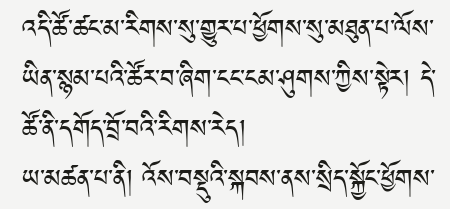འདི་ཚོ་ཚང་མ་རིགས་སུ་གྱུར་པ་ཕྱོགས་སུ་མཐུན་པ་ལོས་ཡིན་སྙམ་པའི་ཚོར་བ་ཞིག་ངང་ངམ་ཤུགས་ཀྱིས་སྟེར། དེ་ཚོ་ནི་དགོད་བྲོ་བའི་རིགས་རེད།
ཡ་མཚན་པ་ནི། འོས་བསྡུའི་སྐབས་ནས་སྲིད་སྐྱོང་ཕྱོགས་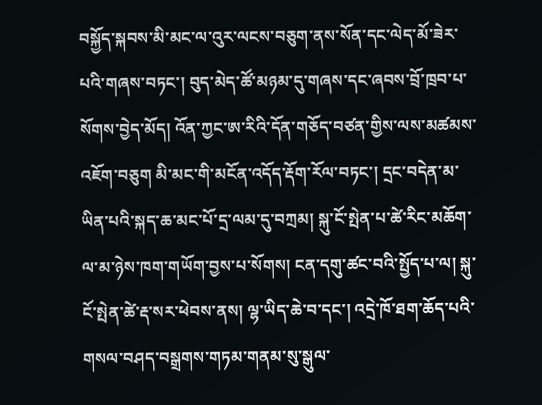བསྐྱོད་སྐབས་མི་མང་ལ་འུར་ལངས་བཅུག་ནས་སོན་དང་ལེད་མོ་ཟེར་པའི་གཞས་བཏང་། བུད་མེད་ཚོ་མཉམ་དུ་གཞས་དང་ཞབས་བྲོ་ཁྲབ་པ་སོགས་བྱེད་མོད། འོན་ཀྱང་ཨ་རིའི་དོན་གཅོད་བཙན་གྱིས་ལས་མཚམས་འཇོག་བཅུག མི་མང་གི་མངོན་འདོད་རྡོག་རོལ་བཏང་། དྲང་བདེན་མ་ཡིན་པའི་སྐད་ཆ་མང་པོ་དྲ་ལམ་དུ་བཀྲམ། སྐུ་ངོ་སྤེན་པ་ཚེ་རིང་མཆོག་ལ་མ་ཉེས་ཁག་གཡོག་བྱས་པ་སོགས། ངན་དགུ་ཚང་བའི་སྤྱོད་པ་ལ། སྐུ་ངོ་སྤེན་ཚེ་རྡ་སར་ཕེབས་ནས། ལྷ་ཡིད་ཆེ་བ་དང་། འདྲེ་ཁོ་ཐག་ཆོད་པའི་གསལ་བཤད་བསྒྲགས་གཏམ་གནམ་སུ་སྒུལ་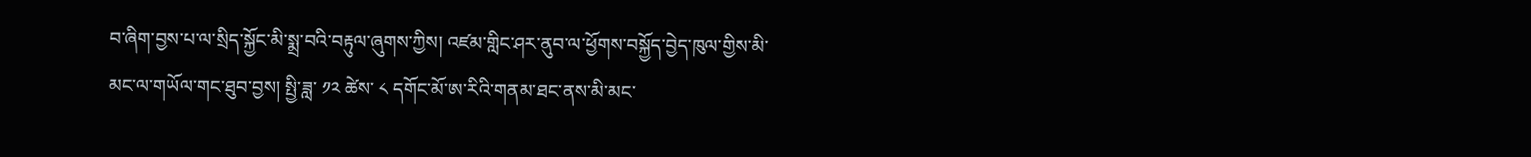བ་ཞིག་བྱས་པ་ལ་སྲིད་སྐྱོང་མི་སྨྲ་བའི་བརྟུལ་ཞུགས་ཀྱིས། འཛམ་གླིང་ཤར་ནུབ་ལ་ཕྱོགས་བསྐྱོད་བྱེད་ཁུལ་གྱིས་མི་མང་ལ་གཡོལ་གང་ཐུབ་བྱས། སྤྱི་ཟླ་ ༡༢ ཚེས་ ༨ དགོང་མོ་ཨ་རིའི་གནམ་ཐང་ནས་མི་མང་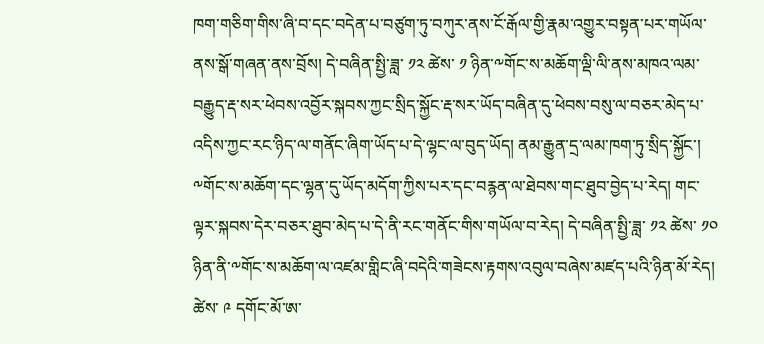ཁག་གཅིག་གིས་ཞི་བ་དང་བདེན་པ་བཙུག་ཏུ་བཀུར་ནས་ངོ་རྒོལ་གྱི་རྣམ་འགྱུར་བསྟན་པར་གཡོལ་ནས་སྒོ་གཞན་ནས་བྲོས། དེ་བཞིན་སྤྱི་ཟླ་ ༡༢ ཚེས་ ༡ ཉིན་༸གོང་ས་མཆོག་ལྡི་ལི་ནས་མཁའ་ལམ་བརྒྱུད་རྡ་སར་ཕེབས་འབྱོར་སྐབས་ཀྱང་སྲིད་སྐྱོང་རྡ་སར་ཡོད་བཞིན་དུ་ཕེབས་བསུ་ལ་བཅར་མེད་པ་འདིས་ཀྱང་རང་ཉིད་ལ་གནོང་ཞིག་ཡོད་པ་དེ་ལྷང་ལ་བུད་ཡོད། ནམ་རྒྱུན་དྲ་ལམ་ཁག་ཏུ་སྲིད་སྐྱོང་། ༸གོང་ས་མཆོག་དང་ལྷན་དུ་ཡོད་མདོག་ཀྱིས་པར་དང་བརྙན་ལ་ཐེབས་གང་ཐུབ་བྱེད་པ་རེད། གང་ལྟར་སྐབས་དེར་བཅར་ཐུབ་མེད་པ་དེ་ནི་རང་གནོང་གིས་གཡོལ་བ་རེད། དེ་བཞིན་སྤྱི་ཟླ་ ༡༢ ཚེས་ ༡༠ ཉིན་ནི་༸གོང་ས་མཆོག་ལ་འཛམ་གླིང་ཞི་བདེའི་གཟེངས་རྟགས་འབུལ་བཞེས་མཛད་པའི་ཉིན་མོ་རེད། ཚེས་ ༩ དགོང་མོ་ཨ་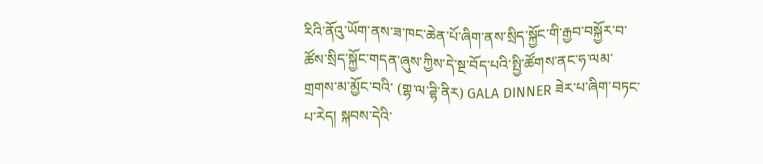རིའི་ནོའུ་ཡོག་ནས་ཟ་ཁང་ཆེན་པོ་ཞིག་ནས་སྲིད་སྐྱོང་གི་རྒྱབ་བསྐྱོར་བ་ཚོས་སྲིད་སྐྱོང་གདན་ཞུས་ཀྱིས་དེ་སྔ་བོད་པའི་སྤྱི་ཚོགས་ནང་ཧ་ལམ་གྲགས་མ་མྱོང་བའི་ (གྷ་ལ་ཌྷི་ནིར) GALA DINNER ཟེར་པ་ཞིག་བཏང་པ་རེད། སྐབས་དེའི་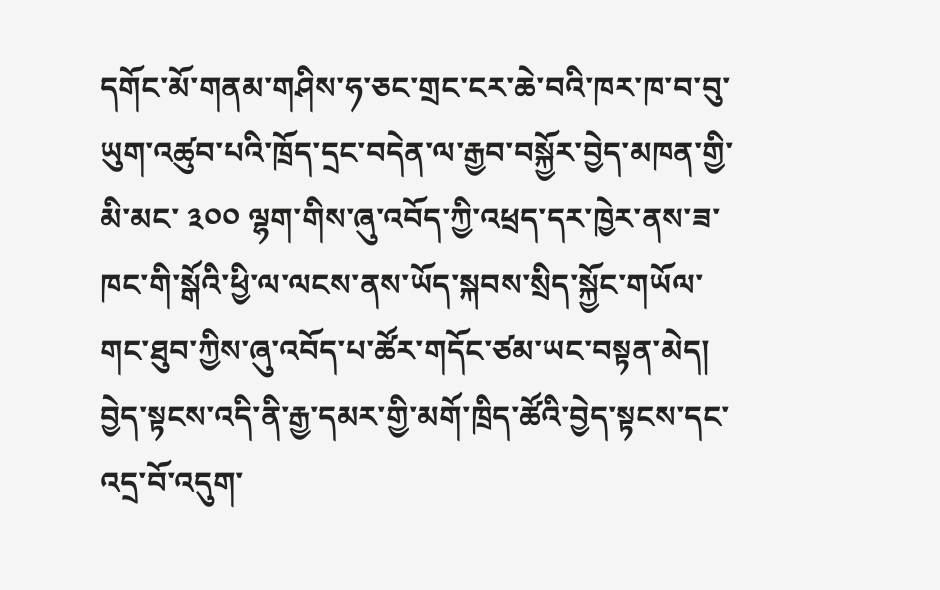དགོང་མོ་གནམ་གཤིས་ཧ་ཅང་གྲང་ངར་ཆེ་བའི་ཁར་ཁ་བ་བུ་ཡུག་འཚུབ་པའི་ཁྲོད་དྲང་བདེན་ལ་རྒྱབ་བསྐྱོར་བྱེད་མཁན་གྱི་མི་མང་ ༣༠༠ ལྷག་གིས་ཞུ་འབོད་ཀྱི་འཕྲད་དར་ཁྱེར་ནས་ཟ་ཁང་གི་སྒོའི་ཕྱི་ལ་ལངས་ནས་ཡོད་སྐབས་སྲིད་སྐྱོང་གཡོལ་གང་ཐུབ་ཀྱིས་ཞུ་འབོད་པ་ཚོར་གདོང་ཙམ་ཡང་བསྟན་མེད། བྱེད་སྟངས་འདི་ནི་རྒྱ་དམར་གྱི་མགོ་ཁྲིད་ཚོའི་བྱེད་སྟངས་དང་འདྲ་བོ་འདུག་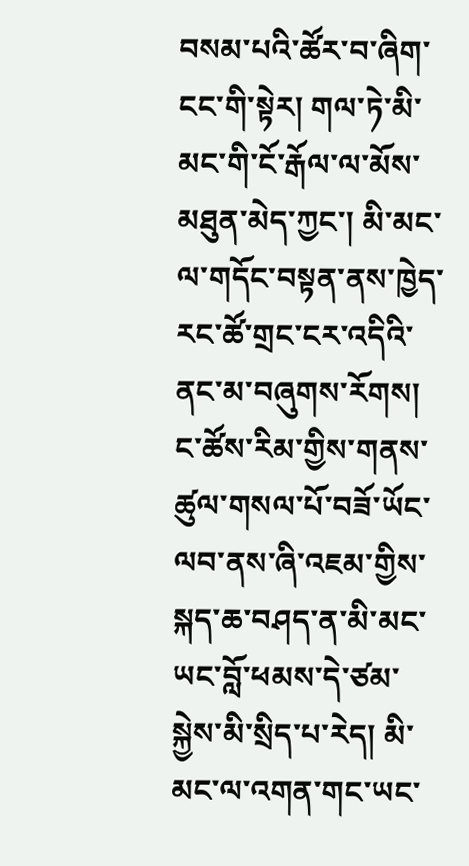བསམ་པའི་ཚོར་བ་ཞིག་ངང་གི་སྟེར། གལ་ཏེ་མི་མང་གི་ངོ་རྒོལ་ལ་མོས་མཐུན་མེད་ཀྱང་། མི་མང་ལ་གདོང་བསྟན་ནས་ཁྱེད་རང་ཚོ་གྲང་ངར་འདིའི་ནང་མ་བཞུགས་རོགས། ང་ཚོས་རིམ་གྱིས་གནས་ཚུལ་གསལ་པོ་བཟོ་ཡོང་ལབ་ནས་ཞི་འཇམ་གྱིས་སྐད་ཆ་བཤད་ན་མི་མང་ཡང་བློ་ཕམས་དེ་ཙམ་སྐྱེས་མི་སྲིད་པ་རེད། མི་མང་ལ་འགན་གང་ཡང་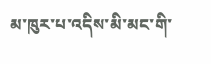མ་ཁུར་པ་འདིས་མི་མང་གི་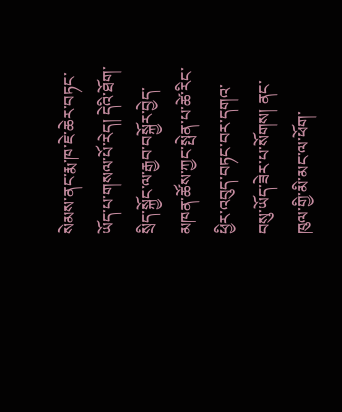སེམས་ནང་རྨ་ཁ་ཇེ་ཆེར་བཏང་ཡོད་པ་གསལ་པོ་རེད། དེའི་ཐོག་སྲིད་སྐྱོང་ལ་རྒྱབ་བསྐྱོར་བྱེད་མཁན་ཚོས་ཀྱང་སྤེན་པ་ཚེ་རིང་ཕྱིར་འབུད་བཏང་བར་དགའ་བསུ་ཡོད་ཟེར་པ་སོགས། ནང་ཁུལ་གྱི་མི་མང་ལ་ཕོག་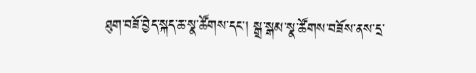ཐུག་བཟོ་བྱེད་སྐད་ཆ་སྣ་ཚོགས་དང་། སྒྲ་སྒམ་སྣ་ཚོགས་བཟོས་ནས་དྲ་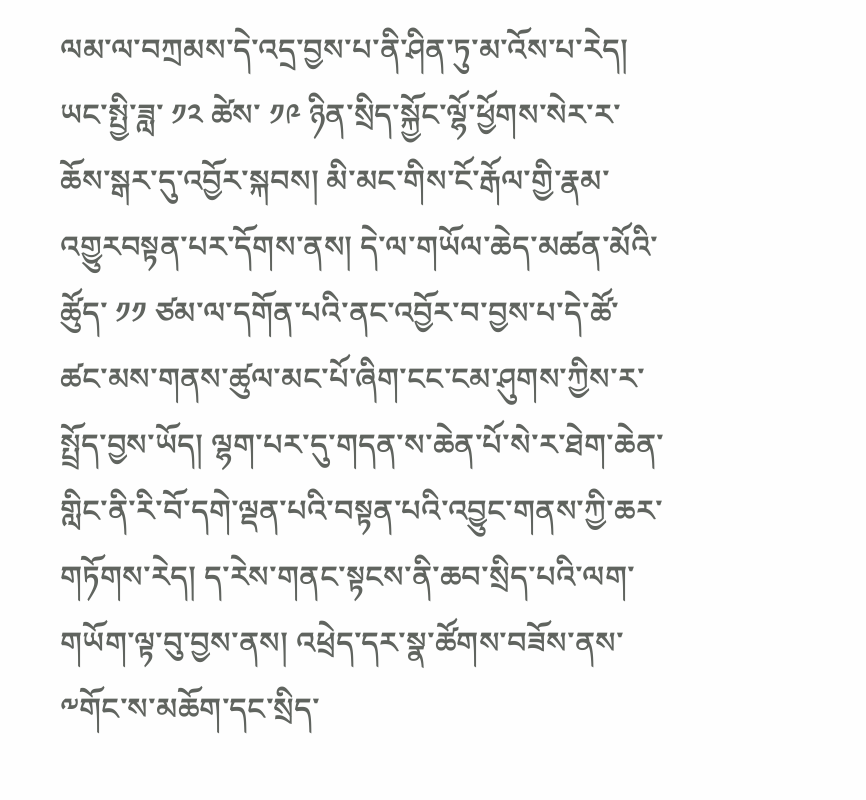ལམ་ལ་བཀྲམས་དེ་འདྲ་བྱས་པ་ནི་ཤིན་ཏུ་མ་འོས་པ་རེད། ཡང་སྤྱི་ཟླ་ ༡༢ ཚེས་ ༡༩ ཉིན་སྲིད་སྐྱོང་ལྷོ་ཕྱོགས་སེར་ར་ཆོས་སྒར་དུ་འབྱོར་སྐབས། མི་མང་གིས་ངོ་རྒོལ་གྱི་རྣམ་འགྱུརབསྟན་པར་དོགས་ནས། དེ་ལ་གཡོལ་ཆེད་མཚན་མོའི་ཚོུད་ ༡༡ ཙམ་ལ་དགོན་པའི་ནང་འབྱོར་བ་བྱས་པ་དེ་ཚོ་ཚང་མས་གནས་ཚུལ་མང་པོ་ཞིག་ངང་ངམ་ཤུགས་ཀྱིས་ར་སྤྲོད་བྱས་ཡོད། ལྷག་པར་དུ་གདན་ས་ཆེན་པོ་སེ་ར་ཐེག་ཆེན་གླིང་ནི་རི་བོ་དགེ་ལྡན་པའི་བསྟན་པའི་འབྱུང་གནས་ཀྱི་ཆར་གཏོགས་རེད། ད་རེས་གནང་སྟངས་ནི་ཆབ་སྲིད་པའི་ལག་གཡོག་ལྟ་བུ་བྱས་ནས། འཕྲེད་དར་སྣ་ཚོགས་བཟོས་ནས་༸གོང་ས་མཆོག་དང་སྲིད་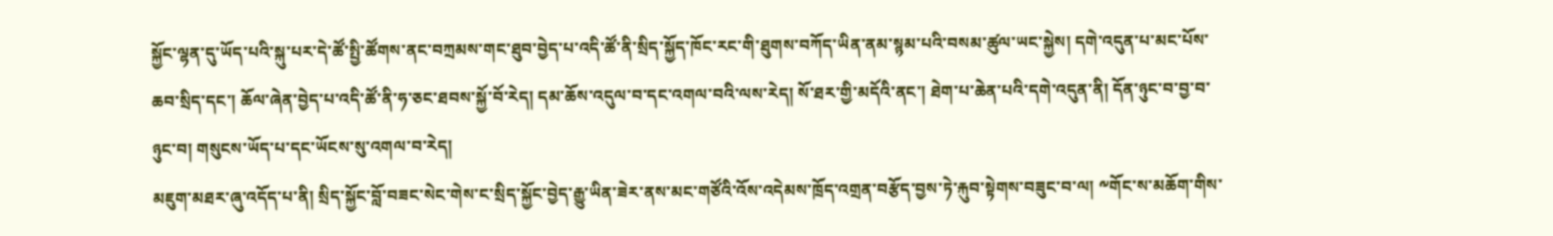སྐྱོང་ལྷན་དུ་ཡོད་པའི་སྐུ་པར་དེ་ཚོ་སྤྱི་ཚོགས་ནང་བཀྲམས་གང་ཐུབ་བྱེད་པ་འདི་ཚོ་ནི་སྲིད་སྐྱོད་ཁོང་རང་གི་ཐུགས་བཀོད་ཡིན་ནམ་སྙམ་པའི་བསམ་ཚུལ་ཡང་སྐྱེས། དགེ་འདུན་པ་མང་པོས་ཆབ་སྲིད་དང་། ཆོལ་ཞེན་བྱེད་པ་འདི་ཚོ་ནི་ཧ་ཅང་ཐབས་སྐྱོ་བོ་རེད། དམ་ཆོས་འདུལ་བ་དང་འགལ་བའི་ལས་རེད། སོ་ཐར་གྱི་མདོའི་ནང་། ཐེག་པ་ཆེན་པའི་དགེ་འདུན་ནི། དོན་ཉུང་བ་བྱ་བ་ཉུང་བ། གསུངས་ཡོད་པ་དང་ཡོངས་སུ་འགལ་བ་རེད།
མཇུག་མཐར་ཞུ་འདོད་པ་ནི། སྲིད་སྐྱོང་བློ་བཟང་སེང་གེས་ང་སྲིད་སྐྱོང་བྱེད་རྒྱུ་ཡིན་ཟེར་ནས་མང་གཙོའི་འོས་འདེམས་ཁྲོད་འགྲན་བརྩོད་བྱས་ཏེ་རྐུབ་སྟེགས་བཟུང་བ་ལ། ༸གོང་ས་མཆོག་གིས་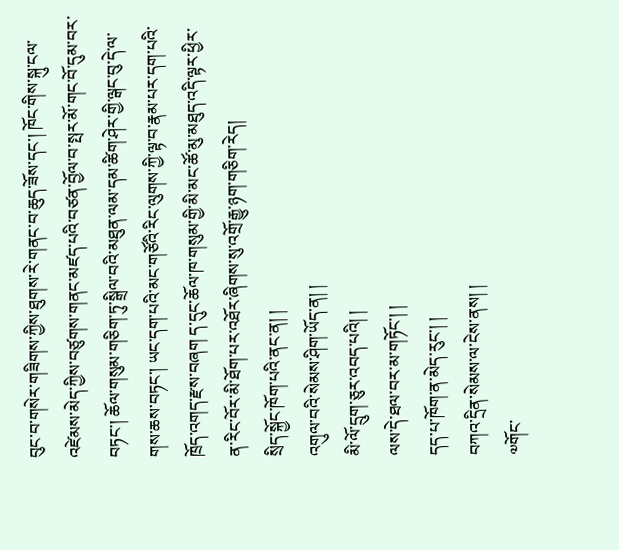བུང་བ་གསེར་གཟིགས་ཀྱིས་ཐུགས་རེ་གནང་བ་ཆུད་ཟོས་དང་། ཁོང་གིས་སྐུ་ངལ་འཛེམས་མེད་ཀྱིས་བཙུགས་གནང་མཛད་པའི་བཙན་བྱོལ་བ་སྤར་མོ་གང་བོ་དུམ་བར་བཏང་། ཆོལ་གསུམ་གཅིག་ཏུ་སྒྲིལ་བའི་མཐུན་ལམ་དམ་ཚིག་ཤེར་གྱི་ལྒང་བུ་དེ་ལ་གས་ཆས་བཏང་། ཡང་དག་པའི་མང་གཙོའི་རིང་ལུགས་ཀྱི་ལྟ་བ་རྣམ་པར་དག་པའི་ཁྲོད་འགད་རྫས་བཞག ད་དུང་ཆོལ་ཁ་གསུམ་གྱི་མི་མང་ཚོ་མུ་མཐུད་འདི་ལྟར་ཕྱིར་ན་རིང་བོར་མི་ཐོག་པར་འཐོར་ཞིགས་སུ་འགྲོ་རྒྱུ་ཉག་གཅིག་རེད།
སྲིད་སྐྱོང་ཁོག་པའི་ནང་ན། །
འགུལ་བའི་སེམས་ཤིག་ཡོད་ན། །
མི་ལོ་དྲུག་ཅུར་འབད་པའི། །
ལས་དེ་ཐལ་བར་མ་གཏོང་། །
དད་པ་ཁོག་ན་མེད་རུང་། །
བཀའ་དྲིན་སེམས་ལ་ངེས་ནས། །
༧གོང་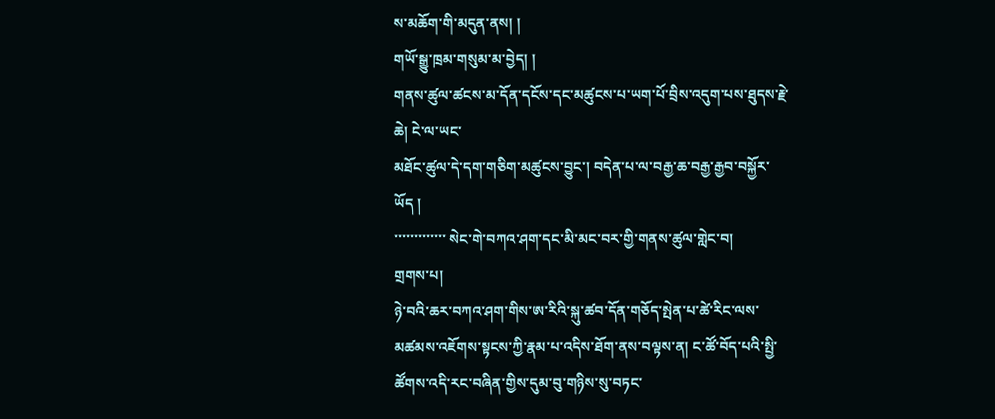ས་མཆོག་གི་མདུན་ནས། །
གཡོ་སྒྱུ་ཁྲམ་གསུམ་མ་བྱེད། །
གནས་ཚུལ་ཚངས་མ་དོན་དངོས་དང་མཚུངས་པ་ཡག་པོ་བྲིས་འདུག་པས་ཐུདས་རྗེ་ཆེ། ངེ་ལ་ཡང་
མཐོང་ཚུལ་དེ་དག་གཅིག་མཚུངས་བྱུང་། བདེན་པ་ལ་བརྒྱ་ཆ་བརྒྱ་རྒྱབ་བསྐྱོར་ཡོད །
་་་་་་་་་་་་་ སེང་གེ་བཀའ་ཤག་དང་མི་མང་བར་གྱི་གནས་ཚུལ་གླེང་བ།
གྲགས་པ།
ཉེ་བའི་ཆར་བཀའ་ཤག་གིས་ཨ་རིའི་སྐུ་ཚབ་དོན་གཅོད་སྤེན་པ་ཚེ་རིང་ལས་མཚམས་འཇོགས་སྟངས་ཀྱི་རྣམ་པ་འདིས་ཐོག་ནས་བལྟས་ན། ང་ཚོ་བོད་པའི་སྤྱི་ཚོགས་འདི་རང་བཞིན་གྱིས་དུམ་བུ་གཉིས་སུ་བཏང་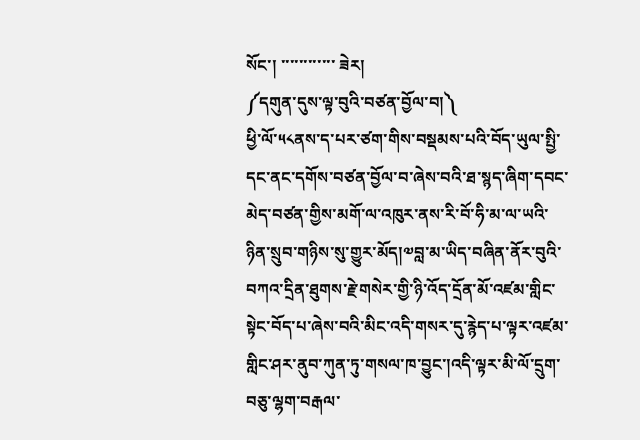སོང་། ་་་་་་་་་་་་ ཟེར།
༼དགུན་དུས་ལྟ་བུའི་བཙན་བྱོལ་བ།༽
ཕྱི་ལོ་༥༨ནས་ད་པར་ཙག་གིས་བསྡམས་པའི་བོད་ཡུལ་སྤྱི་དང་ནང་དགོས་བཙན་བྱོལ་བ་ཞེས་བའི་ཐ་སྙད་ཞིག་དབང་མེད་བཙན་གྱིས་མགོ་ལ་འཁུར་ནས་རི་བོ་ཧི་མ་ལ་ཡའི་ཉིན་སྲུབ་གཉིས་སུ་གྱུར་མོད།༧བླ་མ་ཡིད་བཞིན་ནོར་བུའི་བཀའ་དྲིན་ཐུགས་རྗེ་གསེར་གྱི་ཉི་འོད་དྲོན་མོ་འཛམ་གླིང་སྟེང་བོད་པ་ཞེས་བའི་མིང་འདི་གསར་དུ་རྙེད་པ་ལྟར་འཛམ་གླིང་ཤར་ནུབ་ཀུན་ཏུ་གསལ་ཁ་བྱུང་།འདི་ལྟར་མི་ལོ་དྲུག་བཅུ་ལྷག་བརྒལ་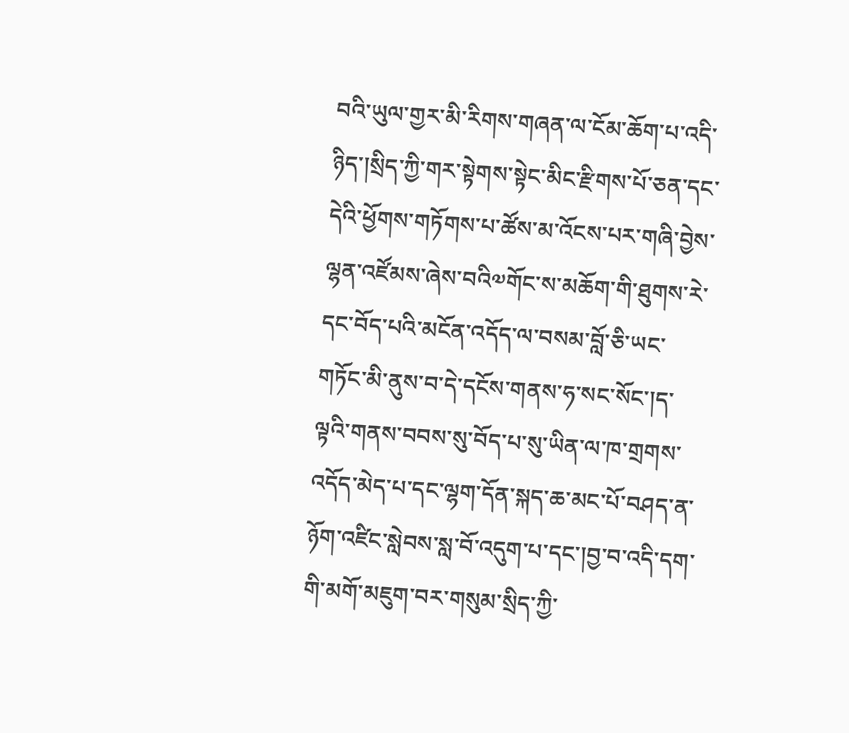བའི་ཡུལ་གྱར་མི་རིགས་གཞན་ལ་ངོམ་ཆོག་པ་འདི་ཉིད་།སྲིད་ཀྱི་གར་སྟེགས་སྟེང་མིང་རྫིགས་པོ་ཅན་དང་དེའི་ཕྱོགས་གཏོགས་པ་ཚོས་མ་འོངས་པར་གཞི་བྱེས་ལྷན་འཛོམས་ཞེས་བའི༧གོང་ས་མཆོག་གི་ཐུགས་རེ་དང་བོད་པའི་མངོན་འདོད་ལ་བསམ་བློ་ཅི་ཡང་གཏོང་མི་ནུས་བ་དེ་དངོས་གནས་ཧ་སང་སོང་།ད་ལྟའི་གནས་བབས་སུ་བོད་པ་སུ་ཡིན་ལ་ཁ་གྲགས་འདོད་མེད་པ་དང་ལྷག་དོན་སྐད་ཆ་མང་པོ་བཤད་ན་ཉོག་འཛིང་སླེབས་སླ་བོ་འདུག་པ་དང་།བྱ་བ་འདི་དག་གི་མགོ་མཇུག་བར་གསུམ་སྲིད་ཀྱི་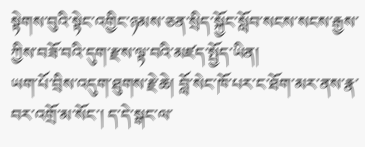སྟེགས་བུའི་སྟེང་འགྱིང་ཉམས་ཅན་སྲིད་སྐྱོང་སློབ་སངས་སངས་རྒྱས་ཀྱིས་བཟོ་བའི་དུག་རྫས་ལྟ་བའི་མཛད་སྤྱོད་ཡིན།
ཡག་པོ་བྲིས་འདུག་ཐུགས་རྗེ་ཆེ། བློ་སེང་ཁོ་པར་ང་ཐོག་མར་ནས་རྣ་བར་འགྲོ་མ་སོང་། ད་དེ་སྒང་ལ་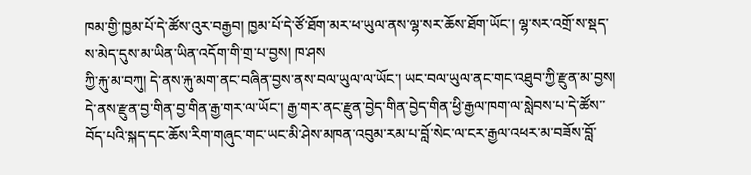ཁམ་གྱི་ཁྱམ་པོ་དེ་ཚོས་འུར་བརྒྱབ། ཁྱམ་པོ་དེ་ཙོ་ཐོག་མར་ཕ་ཡུལ་ནས་ལྷ་སར་ཆོས་ཐོག་ཡོང་། ལྷ་སར་འགྲོ་ས་སྡད་ས་མེད་དུས་མ་ཡིན་ཡིན་འདོག་གི་གྲ་པ་བྱས། ཁ་ཤས
ཀྱི་རྐུ་མ་བཀུ། དེ་ནས་རྐུ་མག་ནང་བཞིན་བྱས་ནས་བལ་ཡུལ་ལ་ཡོང་། ཡང་བལ་ཡུལ་ནང་གང་འཐུབ་ཀྱི་རྫུན་མ་བྱས། དེ་ནས་རྫུན་བྱ་གིན་བྱ་གིན་རྒྱ་གར་ལ་ཡོང་། རྒྱ་གར་ནང་རྫུན་བྱེད་གིན་བྱེད་གིན་ཕྱི་རྒྱལ་ཁག་ལ་སླེབས་པ་དེ་ཚོས་་བོད་པའི་སྐད་དང་ཆོས་རིག་གཞུང་གང་ཡང་མི་ཤེས་མཁན་འབུམ་རམ་པ་བློ་སེང་ལ་ངར་རྒྱལ་འཕར་མ་བཟོས་བློ་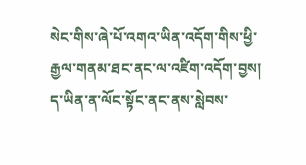སེང་གིས་ཞེ་པོ་འགའ་ཡིན་འདོག་གིས་ཕྱི་རྒྱལ་གནམ་ཐང་ནང་ལ་འཛིག་འདོག་བྱས། ད་ཡིན་ན་ལོང་སྟོང་ནང་ནས་སླེབས་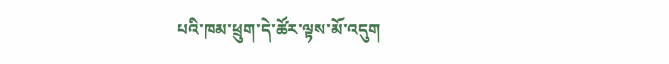པའི་ཁམ་ཕྲུག་དེ་ཚོར་ལྟས་མོ་འདུག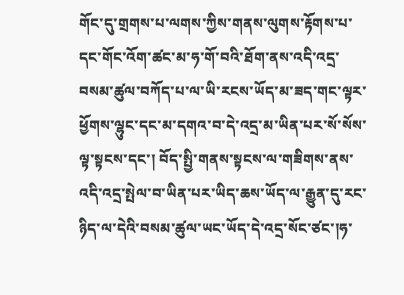གོང་དུ་གྲགས་པ་ལགས་ཀྱིས་གནས་ལུགས་རྟོགས་པ་དང་གོང་འོག་ཚང་མ་ཧ་གོ་བའི་ཐོག་ནས་འདི་འདྲ་བསམ་ཚུལ་བཀོད་པ་ལ་ཡི་རངས་ཡོད་མ་ཟད་གང་ལྟར་ཕྱོགས་ལྷུང་དང་མ་དགའ་བ་དེ་འདྲ་མ་ཡིན་པར་སོ་སོས་ལྟ་སྟངས་དང་། བོད་སྤྱི་གནས་སྟངས་ལ་གཟིགས་ནས་འདི་འདྲ་སྤེལ་བ་ཡིན་པར་ཡིད་ཆས་ཡོད་ལ་རྒྱུན་དུ་རང་ཉིད་ལ་དེའི་བསམ་ཚུལ་ཡང་ཡོད་དེ་འདྲ་སོང་ཙང་།ཧ་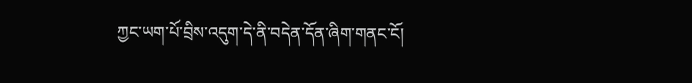ཀྱང་ཡག་པོ་བྲིས་འདུག་དེ་ནི་བདེན་དོན་ཞིག་གནང་ངོ།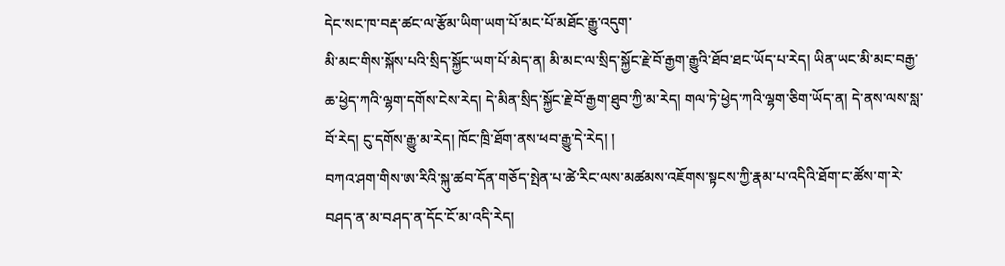དེང་སང་ཁ་བརྡ་ཚང་ལ་རྩོམ་ཡིག་ཡག་པོ་མང་པོ་མཐོང་རྒྱུ་འདུག་
མི་མང་གིས་སྐོས་པའི་སྲིད་སྐྱོང་ཡག་པོ་མེད་ན། མི་མང་ལ་སྲིད་སྐྱོང་རྗེ་བོ་རྒྱག་རྒྱུའི་ཐོབ་ཐང་ཡོད་པ་རེད། ཡིན་ཡང་མི་མང་བརྒྱ་ཆ་ཕྱེད་ཀའི་ལྷག་དགོས་ངེས་རེད། དེ་མིན་སྲིད་སྐྱོང་རྗེ་བོ་རྒྱག་ཐུབ་ཀྱི་མ་རེད། གལ་ཏེ་ཕྱེད་ཀའི་ལྷག་ཅིག་ཡོད་ན། དེ་ནས་ལས་སླ་བོ་རེད། ངུ་དགོས་རྒྱུ་མ་རེད། ཁོང་ཁྲི་ཐོག་ནས་ཕབ་རྒྱུ་དེ་རེད། །
བཀའ་ཤག་གིས་ཨ་རིའི་སྐུ་ཚབ་དོན་གཅོད་སྤེན་པ་ཚེ་རིང་ལས་མཚམས་འཇོགས་སྟངས་ཀྱི་རྣམ་པ་འདིའི་ཐོག་ང་ཚོས་ག་རེ་བཤད་ན་མ་བཤད་ན་དོང་ངོ་མ་འདི་རེད།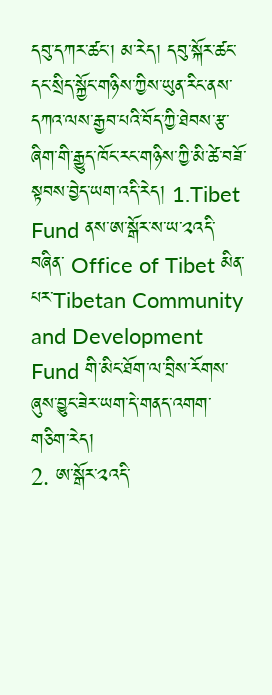དབུ་དཀར་ཚང་། མ་རེད། དབུ་སྐོར་ཚང་དང་སྲིད་སྐྱོང་གཉིས་ཀྱིས་ཡུན་རིང་ནས་དཀའ་ལས་རྒྱབ་པའི་བོད་ཀྱི་ཐེབས་རྩ་ཞིག་གི་རྒྱུད་ཁོང་རང་གཉིས་ཀྱི་མི་ཚེ་བཟོ་སྟབས་བྱེད་ཡག་འདི་རེད། 1.Tibet Fund ནས་ཨ་སྒོར་ས་ཡ་༢འདི་བཞིན་ Office of Tibet མིན་པར་Tibetan Community and Development Fund གི་མིང་ཐོག་ལ་བྲིས་རོགས་ཞུས་བྱུང་ཟེར་ཡག་དེ་གནད་འགག་གཅིག་རེད།
2. ཨ་སྒོར་༢འདི་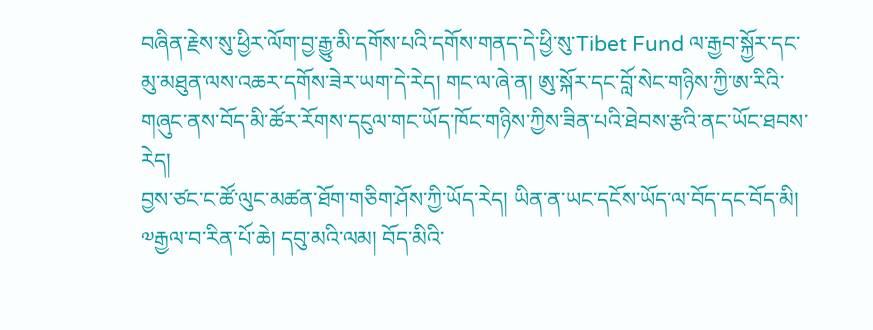བཞིན་རྗེས་སུ་ཕྱིར་ལོག་བྱ་རྒྱུ་མི་དགོས་པའི་དགོས་གནད་དེ་ཕྱི་སུ་Tibet Fund ལ་རྒྱབ་སྐྱོར་དང་མུ་མཐུན་ལས་འཆར་དགོས་ཟེར་ཡག་དེ་རེད། གང་ལ་ཞེ་ན། ཨུ་སྐོར་དང་བློ་སེང་གཉིས་ཀྱི་ཨ་རིའི་གཞུང་ནས་བོད་མི་ཚོར་རོགས་དངུལ་གང་ཡོད་ཁོང་གཉིས་ཀྱིས་ཟིན་པའི་ཐེབས་རྩའི་ནང་ཡོང་ཐབས་རེད།
བྱས་ཙང་ང་ཚོ་ལུང་མཚན་ཐོག་གཅིག་ཤོས་ཀྱི་ཡོད་རེད། ཡིན་ན་ཡང་དངོས་ཡོད་ལ་བོད་དང་བོད་མི། ༧རྒྱལ་བ་རིན་པོ་ཆེ། དབུ་མའི་ལམ། བོད་མིའི་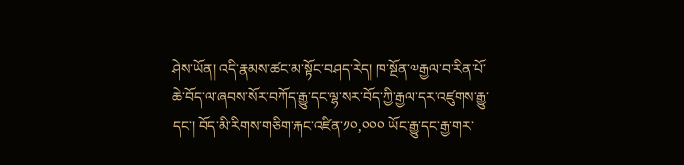ཤེས་ཡོན། འདི་རྣམས་ཚང་མ་སྟོང་བཤད་རེད། ཁ་སྔོན་༧རྒྱལ་བ་རིན་པོ་ཆེ་བོད་ལ་ཞབས་སོར་བཀོད་རྒྱུ་དང་ལྷ་སར་བོད་ཀྱི་རྒྱལ་དར་འཛུགས་རྒྱུ་དང་། བོད་མི་རིགས་གཅིག་རྐང་འཛིན་༡༠,༠༠༠ ཡོང་རྒྱུ་དང་རྒྱ་གར་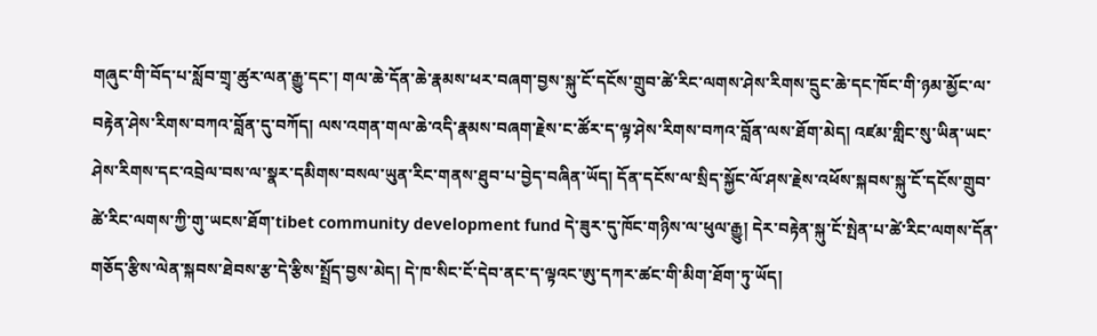གཞུང་གི་བོད་པ་སློབ་གྲྭ་ཚུར་ལན་རྒྱུ་དང་། གལ་ཆེ་དོན་ཆེ་རྣམས་ཕར་བཞག་བྱས་སྐུ་ངོ་དངོས་གྲུབ་ཚེ་རིང་ལགས་ཤེས་རིགས་དྲུང་ཆེ་དང་ཁོང་གི་ཉམ་མྱོང་ལ་བརྟེན་ཤེས་རིགས་བཀའ་བློན་དུ་བཀོད། ལས་འགན་གལ་ཆེ་འདི་རྣམས་བཞག་རྗེས་ང་ཚོར་ད་ལྟ་ཤེས་རིགས་བཀའ་བློན་ལས་ཐོག་མེད། འཛམ་གླིང་སུ་ཡིན་ཡང་ཤེས་རིགས་དང་འབྲེལ་བས་ལ་སྣར་དམིགས་བསལ་ཡུན་རིང་གནས་ཐུབ་པ་བྱེད་བཞིན་ཡོད། དོན་དངོས་ལ་སྲིད་སྐྱོང་ལོ་ཤས་རྗེས་འཕོས་སྐབས་སྐུ་ངོ་དངོས་གྲུབ་ཚེ་རིང་ལགས་ཀྱི་གུ་ཡངས་ཐོག་tibet community development fund དེ་ཟུར་དུ་ཁོང་གཉིས་ལ་ཕུལ་རྒྱུ། དེར་བརྟེན་སྐུ་ངོ་སྤེན་པ་ཚེ་རིང་ལགས་དོན་གཅོད་རྩིས་ལེན་སྐབས་ཐེབས་རྩ་དེ་རྩིས་སྤྲོད་བྱས་མེད། དེ་ཁ་སིང་ངོ་དེབ་ནང་ད་ལྟའང་ཨུ་དཀར་ཚང་གི་མིག་ཐོག་ཏུ་ཡོད།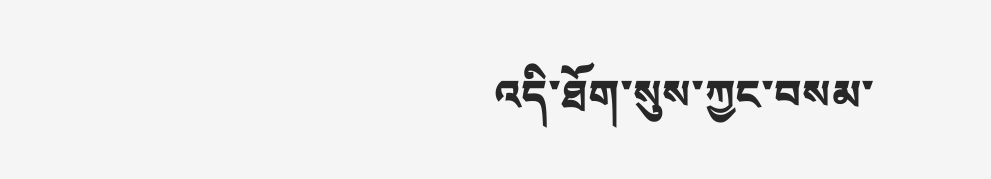འདི་ཐོག་སུས་ཀྱང་བསམ་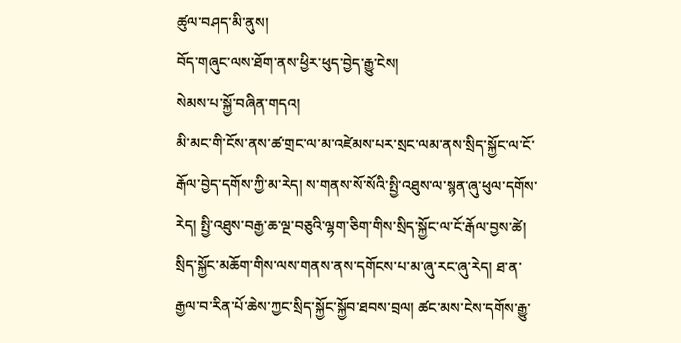ཚུལ་བཤད་མི་ནུས།
བོད་གཞུང་ལས་ཐོག་ནས་ཕྱིར་ཕུད་བྱེད་རྒྱུ་ངེས།
སེམས་པ་སྐྱོ་བཞིན་གདའ།
མི་མང་གི་ངོས་ནས་ཚ་གྲང་ལ་མ་འཛེམས་པར་སྲང་ལམ་ནས་སྲིད་སྐྱོང་ལ་ངོ་རྒོལ་བྱེད་དགོས་ཀྱི་མ་རེད། ས་གནས་སོ་སོའི་སྤྱི་འཐུས་ལ་སྙན་ཞུ་ཕུལ་དགོས་རེད། སྤྱི་འཐུས་བརྒྱ་ཆ་ལྔ་བཅུའི་ལྷག་ཅིག་གིས་སྲིད་སྐྱོང་ལ་ངོ་རྒོལ་བྱས་ཚེ། སྲིད་སྐྱོང་མཆོག་གིས་ལས་གནས་ནས་དགོངས་པ་མ་ཞུ་རང་ཞུ་རེད། ཐ་ན་རྒྱལ་བ་རིན་པོ་ཆེས་ཀྱང་སྲིད་སྐྱོང་སྐྱོབ་ཐབས་བྲལ། ཚང་མས་ངེས་དགོས་རྒྱུ་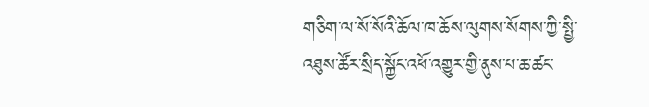གཅིག་ལ་སོ་སོའི་ཆོལ་ཁ་ཆོས་ལུགས་སོགས་ཀྱི་སྤྱི་འཐུས་ཚོར་སྲིད་སྐྱོང་འཕོ་འགྱུར་གྱི་ནུས་པ་ཆ་ཚང་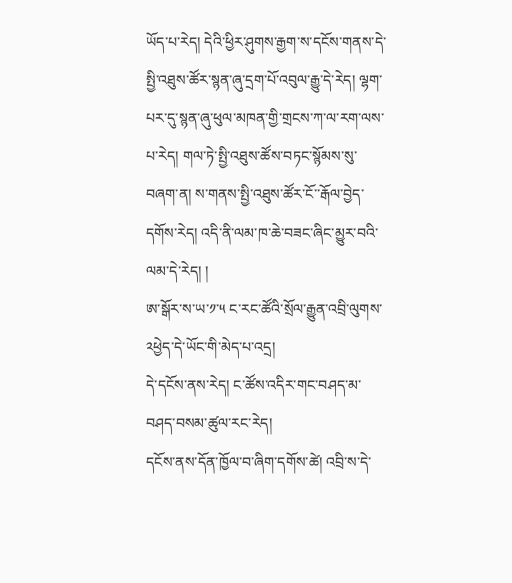ཡོད་པ་རེད། དེའི་ཕྱིར་ཤུགས་རྒྱག་ས་དངོས་གནས་དེ་སྤྱི་འཐུས་ཚོར་སྙན་ཞུ་དྲག་པོ་འབུལ་རྒྱུ་དེ་རེད། ལྷག་པར་དུ་སྙན་ཞུ་ཕུལ་མཁན་གྱི་གྲངས་ཀ་ལ་རག་ལས་པ་རེད། གལ་ཏེ་སྤྱི་འཐུས་ཚོས་བཏང་སྙོམས་སུ་བཞག་ན། ས་གནས་སྤྱི་འཐུས་ཚོར་ངོ་་རྒོལ་བྱེད་དགོས་རེད། འདི་ནི་ལམ་ཁ་ཆེ་བཟང་ཞིང་མྱུར་བའི་ལམ་དེ་རེད། །
ཨ་སྒོར་ས་ཡ་༡་༥ ང་རང་ཚོའི་སྲོལ་རྒྱུན་འབྲི་ལུགས་༢ཕྱེད་དེ་ཡོང་གི་མེད་པ་འདྲ།
དེ་དངོས་ནས་རེད། ང་ཚོས་འདིར་གང་བཤད་མ་བཤད་བསམ་ཚུལ་རང་རེད།
དངོས་ནས་དོན་ཁྱོལ་བ་ཞིག་དགོས་ཚེ། འབྲི་ས་དེ་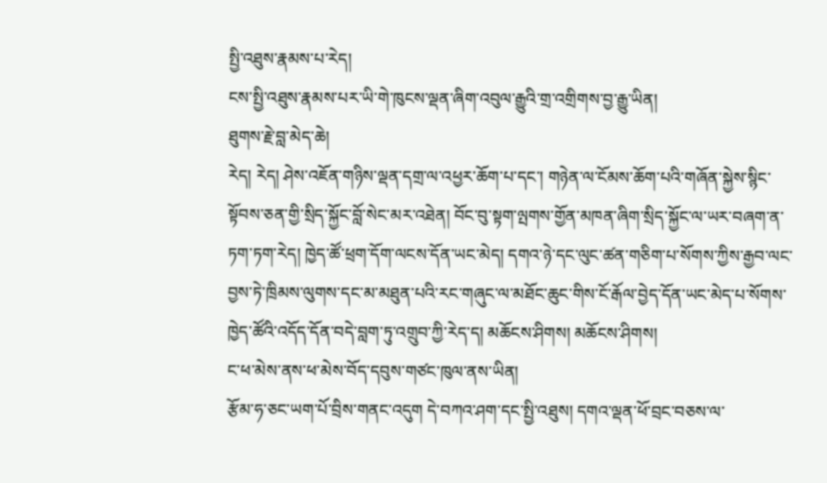སྤྱི་འཐུས་རྣམས་པ་རེད།
ངས་སྤྱི་འཐུས་རྣམས་པར་ཡི་གེ་ཁུངས་ལྡན་ཞིག་འབུལ་རྒྱུའི་གྲ་འགྲིགས་བྱ་རྒྱུ་ཡིན།
ཐུགས་རྗེ་བླ་མེད་ཆེ།
རེད། རེད། ཤེས་འཇོན་གཉིས་ལྡན་དགྲ་ལ་འཕྱར་ཆོག་པ་དང་། གཉེན་ལ་ངོམས་ཆོག་པའི་གཞོན་སྐྱེས་སྙིང་སྟོབས་ཅན་གྱི་སྲིད་སྐྱོང་བློ་སེང་མར་འཐེན། བོང་བུ་སྟག་ལྤགས་གྱོན་མཁན་ཞིག་སྲིད་སྐྱོང་ལ་ཡར་བཞག་ན་ཏག་ཏག་རེད། ཁྱེད་ཚོ་ཕྲག་དོག་ལངས་དོན་ཡང་མེད། དགའ་ཉེ་དང་ལུང་ཚན་གཅིག་པ་སོགས་ཀྱིས་རྒྱབ་ལང་བྱས་ཏེ་ཁྲིམས་ལུགས་དང་མ་མཐུན་པའི་རང་གཞུང་ལ་མཐོང་ཆུང་གིས་ངོ་རྒོལ་བྱེད་དོན་ཡང་མེད་པ་སོགས་ཁྱེད་ཚོའི་འདོད་དོན་བདེ་བླག་ཏུ་འགྲུབ་ཀྱི་རེད་ད། མཆོངས་ཤིགས། མཆོངས་ཤིགས།
ང་ཕ་མེས་ནས་ཕ་མེས་བོད་དབུས་གཙང་ཁུལ་ནས་ཡིན།
རྩོམ་ཧ་ཅང་ཡག་པོ་བྲིས་གནང་འདུག དེ་བཀའ་ཤག་དང་སྤྱི་འཐུས། དགའ་ལྡན་ཕོ་བྲང་བཅས་ལ་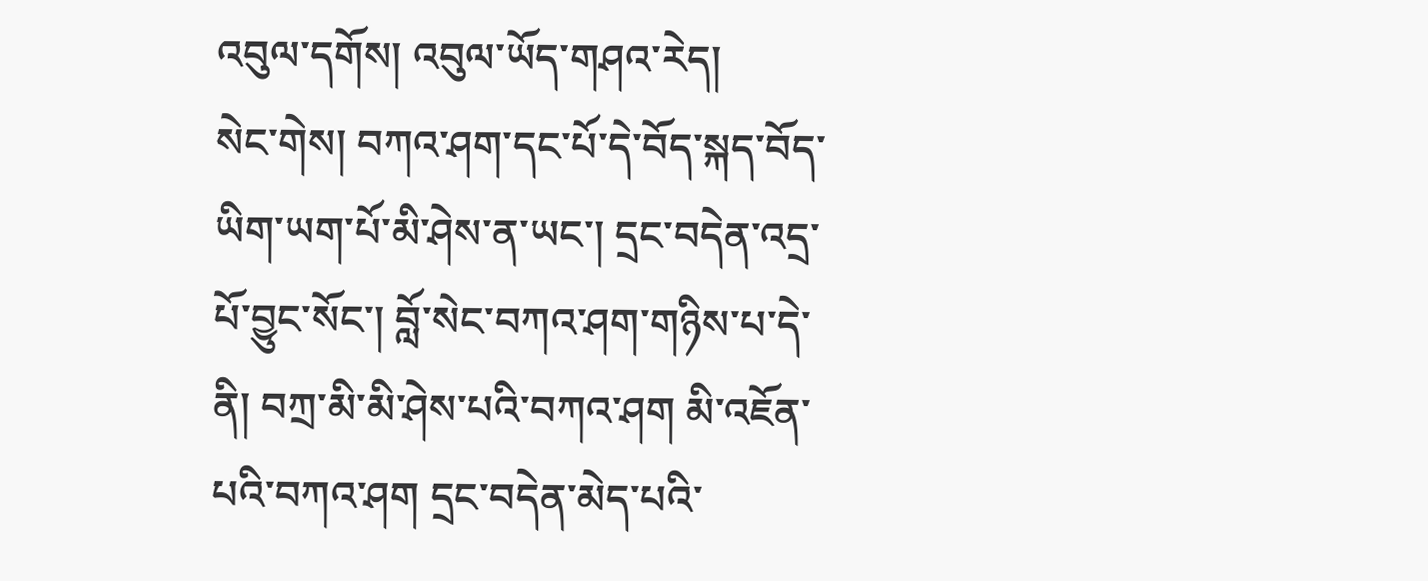འབུལ་དགོས། འབུལ་ཡོད་གཤའ་རེད།
སེང་གེས། བཀའ་ཤག་དང་པོ་དེ་བོད་སྐད་བོད་ཡིག་ཡག་པོ་མི་ཤེས་ན་ཡང་། དྲང་བདེན་འདྲ་པོ་བྱུང་སོང་། བློ་སེང་བཀའ་ཤག་གཉིས་པ་དེ་ནི། བཀྲ་མི་མི་ཤེས་པའི་བཀའ་ཤག མི་འཇོན་པའི་བཀའ་ཤག དྲང་བདེན་མེད་པའི་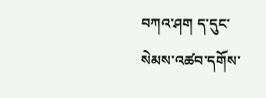བཀའ་ཤག ད་དུང་སེམས་འཚབ་དགོས་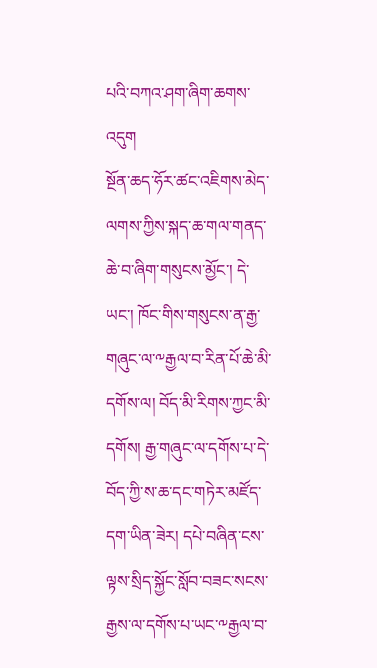པའི་བཀའ་ཤག་ཞིག་ཆགས་འདུག
སྔོན་ཆད་ཧོར་ཚང་འཇིགས་མེད་ལགས་ཀྱིས་སྐད་ཆ་གལ་གནད་ཆེ་བ་ཞིག་གསུངས་མྱོང་། དེ་ཡང་། ཁོང་གིས་གསུངས་ན་རྒྱ་གཞུང་ལ་༸རྒྱལ་བ་རིན་པོ་ཆེ་མི་དགོས་ལ། བོད་མི་རིགས་ཀྱང་མི་དགོས། རྒྱ་གཞུང་ལ་དགོས་པ་དེ་བོད་ཀྱི་ས་ཆ་དང་གཏེར་མཛོད་དག་ཡིན་ཟེར། དཔེ་བཞིན་ངས་ལྟས་སྲིད་སྐྱོང་སློབ་བཟང་སངས་རྒྱས་ལ་དགོས་པ་ཡང་༸རྒྱལ་བ་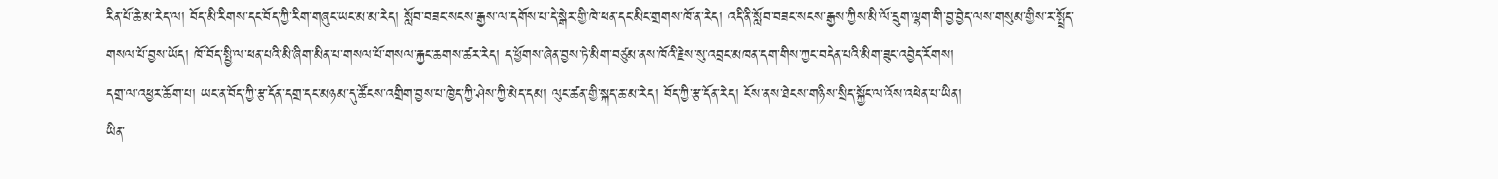རིན་པོ་ཆེ་མ་རེད་ལ། བོད་མི་རིགས་དང་བོད་ཀྱི་རིག་གཞུང་ཡང་མ་མ་རེད། སློབ་བཟང་སངས་རྒྱས་ལ་དགོས་པ་དེ་སྒེར་གྱི་ཁེ་ཕན་དང་མིང་གྲགས་ཁོ་ན་རེད། འདི་ནི་སློབ་བཟང་སངས་རྒྱས་ཀྱིས་མི་ལོ་དྲུག་ལྷག་གི་བྱ་བྱེད་ལས་གསུམ་གྱིས་ར་སྤྲོད་གསལ་པོ་བྱས་ཡོད། ཁོ་བོད་སྤྱི་ལ་ཕན་པའི་མི་ཞིག་མིན་པ་གསལ་པོ་གསལ་རྐྱང་ཆགས་ཚར་རེད། ད་ཕྱོགས་ཞེན་བྱས་ཏེ་མིག་བཙུམ་ནས་ཁོའི་རྗེས་སུ་འབྲང་མཁན་དག་གིས་ཀྱང་བདེན་པའི་མིག་ཟུང་འབྱེད་རོགས།
དགྲ་ལ་འཕྱར་ཆོག་པ། ཡང་ན་བོད་ཀྱི་རྩ་དོན་དགྲ་དང་མཉམ་དུ་ཚོངས་འགྲིག་བྱས་པ་ཁྱེད་ཀྱི་ཤེས་ཀྱི་མེད་དམ། ལུང་ཚན་གྱི་སྐད་ཆ་མ་རེད། བོད་ཀྱི་རྩ་དོན་རེད། ངོས་ནས་ཐེངས་གཉིས་སྲིད་སྐྱོང་ལ་འོས་འཕེན་པ་ཡིན།
ཡིན་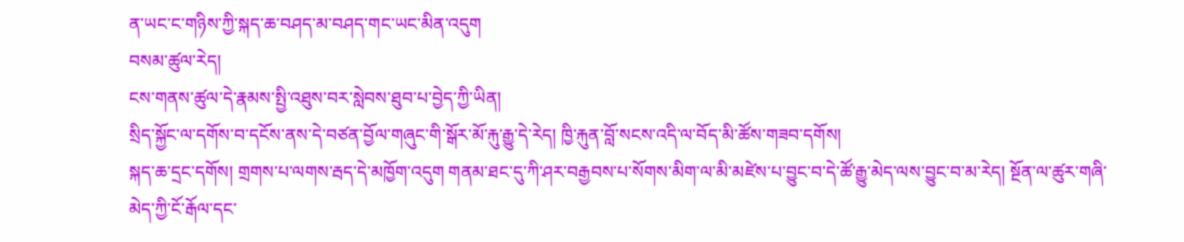ན་ཡང་ང་གཉིས་ཀྱི་སྐད་ཆ་བཤད་མ་བཤད་གང་ཡང་མིན་འདུག
བསམ་ཚུལ་རེད།
ངས་གནས་ཚུལ་དེ་རྣམས་སྤྱི་འཐུས་བར་སླེབས་ཐུབ་པ་བྱེད་ཀྱི་ཡིན།
སྲིད་སྐྱོང་ལ་དགོས་བ་དངོས་ནས་དེ་བཙན་བྱོལ་གཞུང་གི་སྒོར་མོ་རྐུ་རྒྱུ་དེ་རེད། ཁྱི་རྐུན་བློ་སངས་འདི་ལ་བོད་མི་ཚོས་གཟབ་དགོས།
སྐད་ཆ་དྲང་དགོས། གྲགས་པ་ལགས་རྦད་དེ་མཁྱོག་འདུག གནམ་ཐང་དུ་ཀི་ཤར་བརྒྱབས་པ་སོགས་མིག་ལ་མི་མཛེས་པ་བྱུང་བ་དེ་ཚོ་རྒྱུ་མེད་ལས་བྱུང་བ་མ་རེད། སྔོན་ལ་ཚུར་གཞི་མེད་ཀྱི་ངོ་རྒོལ་དང་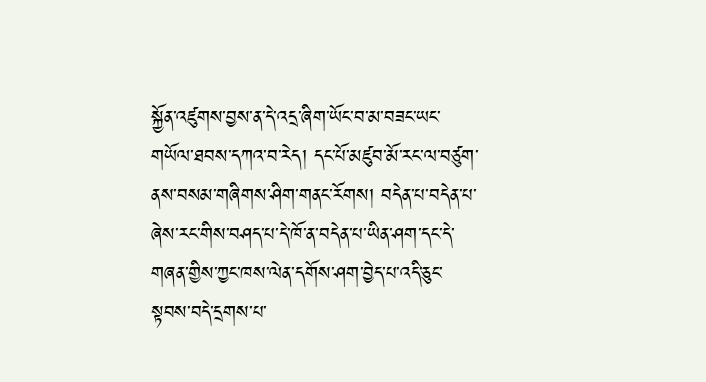སྐྱོན་འཛུགས་བྱས་ན་དེ་འདྲ་ཞིག་ཡོང་བ་མ་བཟང་ཡང་གཡོལ་ཐབས་དཀའ་བ་རེད། དང་པོ་མཛུབ་མོ་རང་ལ་བཙུག་ནས་བསམ་གཞིགས་ཤིག་གནང་རོགས། བདེན་པ་བདེན་པ་ཞེས་རང་གིས་བཤད་པ་དེ་ཁོ་ན་བདེན་པ་ཡིན་ཤག་དང་དེ་གཞན་གྱིས་ཀྱང་ཁས་ལེན་དགོས་ཤག་བྱེད་པ་འདི་ཅུང་སྟབས་བདེ་དྲགས་པ་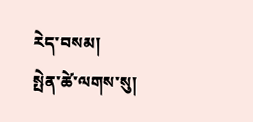རེད་བསམ།
སྤེན་ཚེ་ལགས་སུ།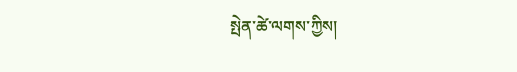སྤེན་ཚེ་ལགས་ཀྱིས།